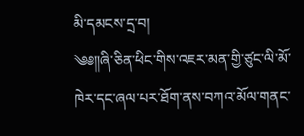མི་དམངས་དྲ་བ།
༄༅༎ཞི་ཅིན་ཕིང་གིས་འཇར་མན་གྱི་ཙུང་ལི་མོ་ཁེར་དང་ཞལ་པར་ཐོག་ནས་བཀའ་མོལ་གནང་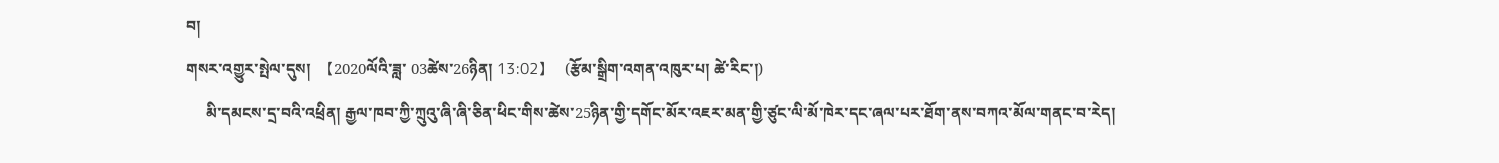བ།
གསར་འགྱུར་སྤེལ་དུས།  【2020ལོའི་ཟླ་ 03ཚེས་26ཉིན། 13:02】   (རྩོམ་སྒྲིག་འགན་འཁུར་པ། ཚེ་རིང་།)
     མི་དམངས་དྲ་བའི་འཕྲིན། རྒྱལ་ཁབ་ཀྱི་ཀྲུའུ་ཞི་ཞི་ཅིན་ཕིང་གིས་ཚེས་25ཉིན་གྱི་དགོང་མོར་འཇར་མན་གྱི་ཙུང་ལི་མོ་ཁེར་དང་ཞལ་པར་ཐོག་ནས་བཀའ་མོལ་གནང་བ་རེད།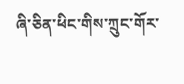ཞི་ཅིན་ཕིང་གིས་ཀྲུང་གོར་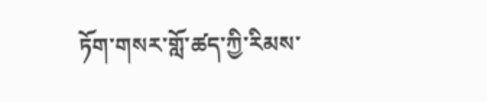ཏོག་གསར་གློ་ཚད་ཀྱི་རིམས་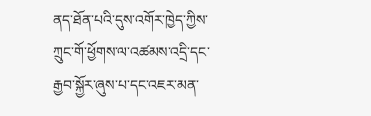ནད་ཐོན་པའི་དུས་འགོར་ཁྱེད་ཀྱིས་ཀྲུང་གོ་ཕྱོགས་ལ་འཚམས་འདྲི་དང་རྒྱབ་སྐྱོར་ཞུས་པ་དང་འཇར་མན་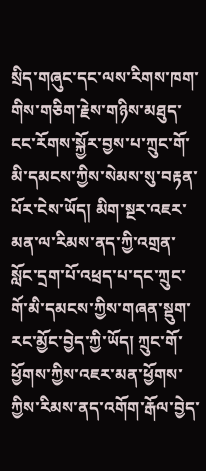སྲིད་གཞུང་དང་ལས་རིགས་ཁག་གིས་གཅིག་རྗེས་གཉིས་མཐུད་ངང་རོགས་སྐྱོར་བྱས་པ་ཀྲུང་གོ་མི་དམངས་ཀྱིས་སེམས་སུ་བརྟན་པོར་ངེས་ཡོད། མིག་སྔར་འཇར་མན་ལ་རིམས་ནད་ཀྱི་འགྲན་སློང་དྲག་པོ་འཕྲད་པ་དང་ཀྲུང་གོ་མི་དམངས་ཀྱིས་གཞན་སྡུག་རང་མྱོང་བྱེད་ཀྱི་ཡོད། ཀྲུང་གོ་ཕྱོགས་ཀྱིས་འཇར་མན་ཕྱོགས་ཀྱིས་རིམས་ནད་འགོག་རྒོལ་བྱེད་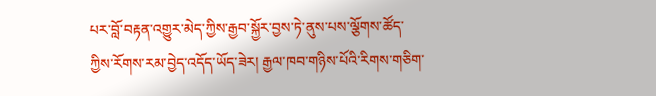པར་བློ་བརྟན་འགྱུར་མེད་ཀྱིས་རྒྱབ་སྐྱོར་བྱས་ཏེ་ནུས་པས་ལྕོགས་ཚོད་ཀྱིས་རོགས་རམ་བྱེད་འདོད་ཡོད་ཟེར། རྒྱལ་ཁབ་གཉིས་པོའི་རིགས་གཅིག་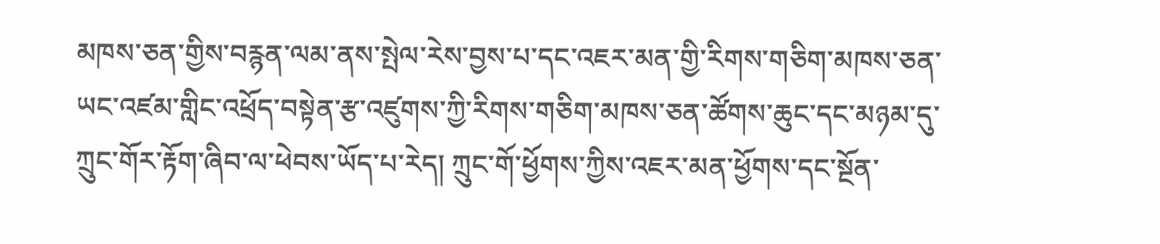མཁས་ཅན་གྱིས་བརྙན་ལམ་ནས་སྤེལ་རེས་བྱས་པ་དང་འཇར་མན་གྱི་རིགས་གཅིག་མཁས་ཅན་ཡང་འཛམ་གླིང་འཕྲོད་བསྟེན་རྩ་འཛུགས་ཀྱི་རིགས་གཅིག་མཁས་ཅན་ཚོགས་ཆུང་དང་མཉམ་དུ་ཀྲུང་གོར་རྟོག་ཞིབ་ལ་ཕེབས་ཡོད་པ་རེད། ཀྲུང་གོ་ཕྱོགས་ཀྱིས་འཇར་མན་ཕྱོགས་དང་སྔོན་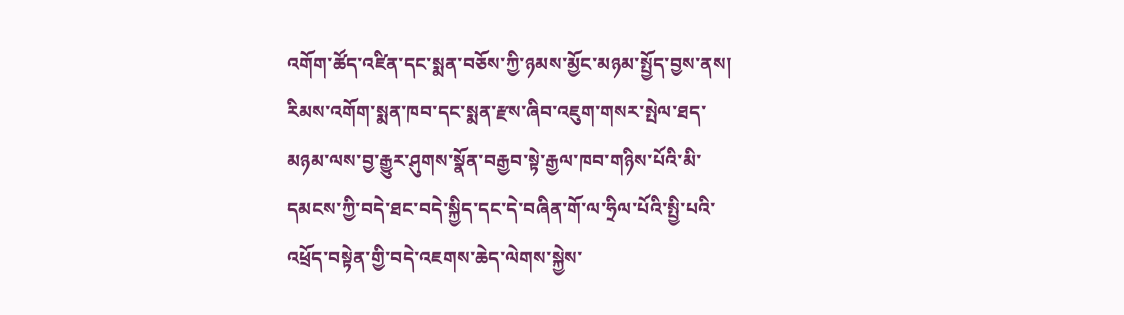འགོག་ཚོད་འཛིན་དང་སྨན་བཅོས་ཀྱི་ཉམས་མྱོང་མཉམ་སྤྱོད་བྱས་ནས། རིམས་འགོག་སྨན་ཁབ་དང་སྨན་རྫས་ཞིབ་འཇུག་གསར་སྤེལ་ཐད་མཉམ་ལས་བྱ་རྒྱུར་ཤུགས་སྣོན་བརྒྱབ་སྟེ་རྒྱལ་ཁབ་གཉིས་པོའི་མི་དམངས་ཀྱི་བདེ་ཐང་བདེ་སྐྱིད་དང་དེ་བཞིན་གོ་ལ་ཧྲིལ་པོའི་སྤྱི་པའི་འཕྲོད་བསྟེན་གྱི་བདེ་འཇགས་ཆེད་ལེགས་སྐྱེས་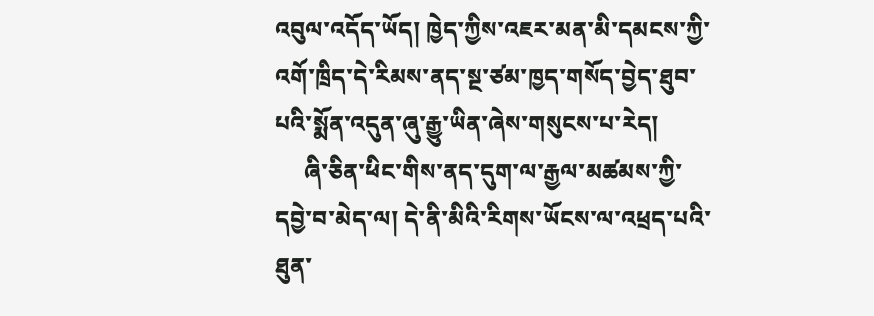འབུལ་འདོད་ཡོད། ཁྱེད་ཀྱིས་འཇར་མན་མི་དམངས་ཀྱི་འགོ་ཁྲིད་དེ་རིམས་ནད་སྔ་ཙམ་ཁྱད་གསོད་བྱེད་ཐུབ་པའི་སྨོན་འདུན་ཞུ་རྒྱུ་ཡིན་ཞེས་གསུངས་པ་རེད།
     ཞི་ཅིན་ཕིང་གིས་ནད་དུག་ལ་རྒྱལ་མཚམས་ཀྱི་དབྱེ་བ་མེད་ལ། དེ་ནི་མིའི་རིགས་ཡོངས་ལ་འཕྲད་པའི་ཐུན་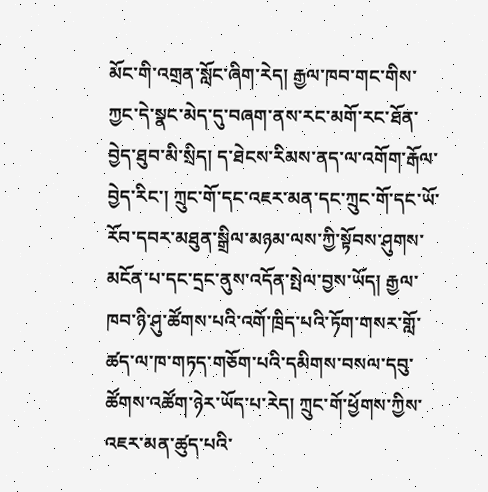མོང་གི་འགྲན་སློང་ཞིག་རེད། རྒྱལ་ཁབ་གང་གིས་ཀྱང་དེ་སྣང་མེད་དུ་བཞག་ནས་རང་མགོ་རང་ཐོན་བྱེད་ཐུབ་མི་སྲིད། ད་ཐེངས་རིམས་ནད་ལ་འགོག་རྒོལ་བྱེད་རིང་། ཀྲུང་གོ་དང་འཇར་མན་དང་ཀྲུང་གོ་དང་ཡོ་རོབ་དབར་མཐུན་སྒྲིལ་མཉམ་ལས་ཀྱི་སྟོབས་ཤུགས་མངོན་པ་དང་དྲང་ནུས་འདོན་སྤེལ་བྱས་ཡོད། རྒྱལ་ཁབ་ཉི་ཤུ་ཚོགས་པའི་འགོ་ཁྲིད་པའི་ཏོག་གསར་གློ་ཚད་ལ་ཁ་གཏད་གཅོག་པའི་དམིགས་བསལ་དབུ་ཚོགས་འཚོག་ཉེར་ཡོད་པ་རེད། ཀྲུང་གོ་ཕྱོགས་ཀྱིས་འཇར་མན་ཚུད་པའི་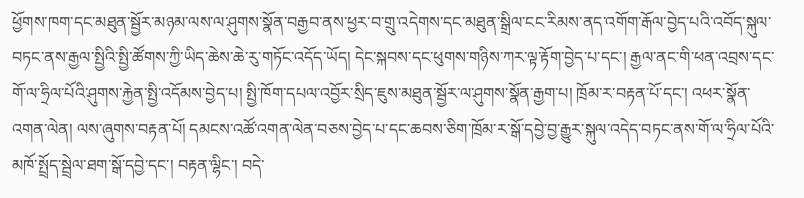ཕྱོགས་ཁག་དང་མཐུན་སྦྱོར་མཉམ་ལས་ལ་ཤུགས་སྣོན་བརྒྱབ་ནས་ཕྱར་བ་གྲུ་འདེགས་དང་མཐུན་སྒྲིལ་ངང་རིམས་ནད་འགོག་རྒོལ་བྱེད་པའི་འབོད་སྐུལ་བཏང་ནས་རྒྱལ་སྤྱིའི་སྤྱི་ཚོགས་ཀྱི་ཡིད་ཆེས་ཆེ་རུ་གཏོང་འདོད་ཡོད། དེང་སྐབས་དང་ཕུགས་གཉིས་ཀར་ལྟ་རྟོག་བྱེད་པ་དང་། རྒྱལ་ནང་གི་ཕན་འབྲས་དང་གོ་ལ་ཧྲིལ་པོའི་ཤུགས་རྐྱེན་སྤྱི་འདོམས་བྱེད་པ། སྤྱི་ཁོག་དཔལ་འབྱོར་སྲིད་ཇུས་མཐུན་སྦྱོར་ལ་ཤུགས་སྣོན་རྒྱག་པ། ཁྲོམ་ར་བརྟན་པོ་དང་། འཕར་སྣོན་འགན་ལེན། ལས་ཞུགས་བརྟན་པོ། དམངས་འཚོ་འགན་ལེན་བཅས་བྱེད་པ་དང་ཆབས་ཅིག་ཁྲོམ་ར་སྒོ་དབྱེ་བྱ་རྒྱུར་སྐུལ་འདེད་བཏང་ནས་གོ་ལ་ཧྲིལ་པོའི་མཁོ་སྤྲོད་སྦྲེལ་ཐག་སྒོ་དབྱེ་དང་། བརྟན་ལྷིང་། བདེ་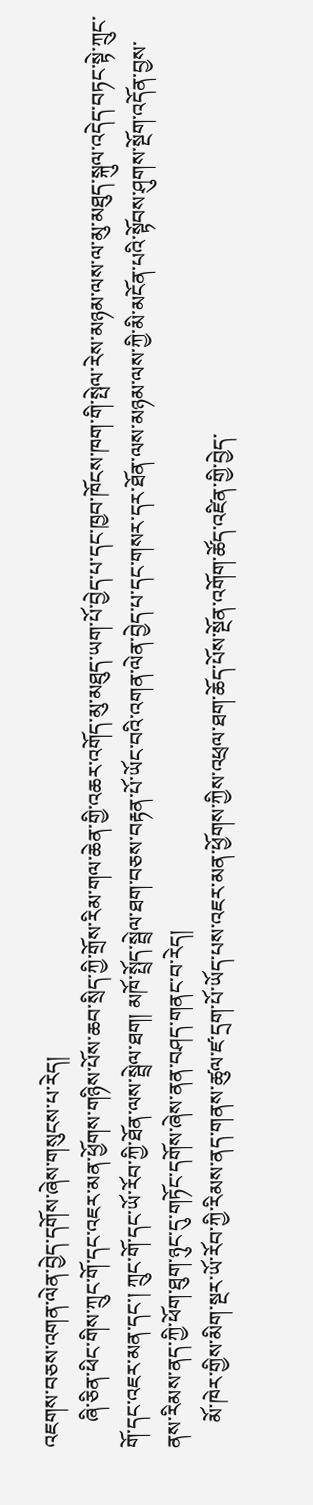འཇགས་བཅས་འགན་ལེན་བྱེད་དགོས་ཞེས་གསུངས་པ་རེད།
     ཞི་ཅིན་ཕིང་གིས་ཀྲུང་གོ་དང་འཇར་མན་ཕྱོགས་གཉིས་པོས་ཆབ་སྲིད་ཀྱི་གྲོས་རིམ་གལ་ཆེན་གྱི་འཆར་འགོད་མུ་མཐུད་ཡག་པོ་བྱེད་པ་དང་ཁྱབ་ཁོངས་ཁག་གི་སྤེལ་རེས་མཉམ་ལས་ལ་མུ་མཐུད་སྐུལ་འདེད་བཏང་སྟེ་ཀྲུང་གོ་དང་འཇར་མན་དང་། ཀྲུང་གོ་དང་ཡོ་རོབ་ཀྱི་ཐོན་ལས་སྦྲེལ་ཐག། མཁོ་སྤྲོད་སྦྲེལ་ཐག་བཅས་བརྟན་པོ་ཡོང་བའི་འགན་ལེན་བྱེད་པ་དང་གསར་དར་ཐོན་ལས་མཉམ་ལས་ཀྱི་མི་མངོན་པའི་སྟོབས་ཤུགས་སྔོག་འདོན་བྱས་ནས་རིམས་ནད་ཀྱི་ཕོག་ཐུག་ཉུང་དུ་གཏོང་དགོས་ཞེས་ནན་བཤད་གནང་བ་རེད།
     མོ་ཁེར་གྱིས་མིག་སྔར་ཡོ་རོབ་ཀྱི་རིམས་ནད་གནས་ཚུལ་ཛ་དྲག་པོ་ཡོད་པས་འཇར་མན་ཕྱོགས་ཀྱིས་འཕྲལ་ཐག་ཆོད་པོས་སྔོན་འགོག་ཚོད་འཛིན་གྱི་བྱེད་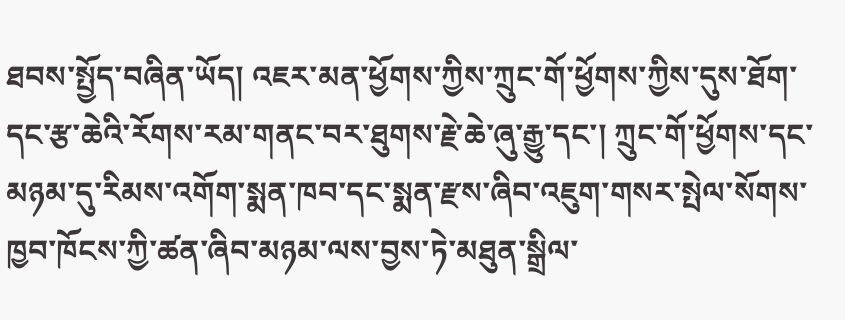ཐབས་སྤྱོད་བཞིན་ཡོད། འཇར་མན་ཕྱོགས་ཀྱིས་ཀྲུང་གོ་ཕྱོགས་ཀྱིས་དུས་ཐོག་དང་རྩ་ཆེའི་རོགས་རམ་གནང་བར་ཐུགས་རྗེ་ཆེ་ཞུ་རྒྱུ་དང་། ཀྲུང་གོ་ཕྱོགས་དང་མཉམ་དུ་རིམས་འགོག་སྨན་ཁབ་དང་སྨན་རྫས་ཞིབ་འཇུག་གསར་སྤེལ་སོགས་ཁྱབ་ཁོངས་ཀྱི་ཚན་ཞིབ་མཉམ་ལས་བྱས་ཏེ་མཐུན་སྒྲིལ་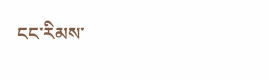ངང་རིམས་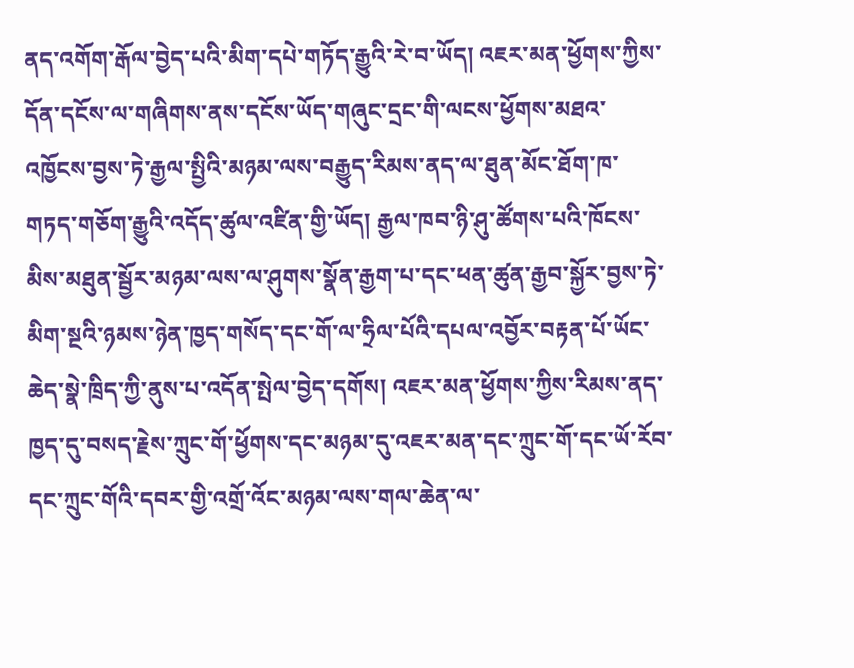ནད་འགོག་རྒོལ་བྱེད་པའི་མིག་དཔེ་གཏོད་རྒྱུའི་རེ་བ་ཡོད། འཇར་མན་ཕྱོགས་ཀྱིས་དོན་དངོས་ལ་གཞིགས་ནས་དངོས་ཡོད་གཞུང་དྲང་གི་ལངས་ཕྱོགས་མཐའ་འཁྱོངས་བྱས་ཏེ་རྒྱལ་སྤྱིའི་མཉམ་ལས་བརྒྱུད་རིམས་ནད་ལ་ཐུན་མོང་ཐོག་ཁ་གཏད་གཅོག་རྒྱུའི་འདོད་ཚུལ་འཛིན་གྱི་ཡོད། རྒྱལ་ཁབ་ཉི་ཤུ་ཚོགས་པའི་ཁོངས་མིས་མཐུན་སྦྱོར་མཉམ་ལས་ལ་ཤུགས་སྣོན་རྒྱག་པ་དང་ཕན་ཚུན་རྒྱབ་སྐྱོར་བྱས་ཏེ་མིག་སྔའི་ཉམས་ཉེན་ཁྱད་གསོད་དང་གོ་ལ་ཧྲིལ་པོའི་དཔལ་འབྱོར་བརྟན་པོ་ཡོང་ཆེད་སྣེ་ཁྲིད་ཀྱི་ནུས་པ་འདོན་སྤེལ་བྱེད་དགོས། འཇར་མན་ཕྱོགས་ཀྱིས་རིམས་ནད་ཁྱད་དུ་བསད་རྗེས་ཀྲུང་གོ་ཕྱོགས་དང་མཉམ་དུ་འཇར་མན་དང་ཀྲུང་གོ་དང་ཡོ་རོབ་དང་ཀྲུང་གོའི་དབར་གྱི་འགྲོ་འོང་མཉམ་ལས་གལ་ཆེན་ལ་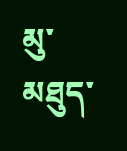མུ་མཐུད་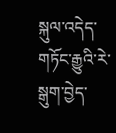སྐུལ་འདེད་གཏོང་རྒྱུའི་རེ་སྒུག་བྱེད་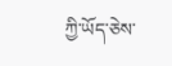ཀྱི་ཡོད་ཅེས་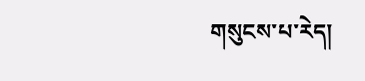གསུངས་པ་རེད།